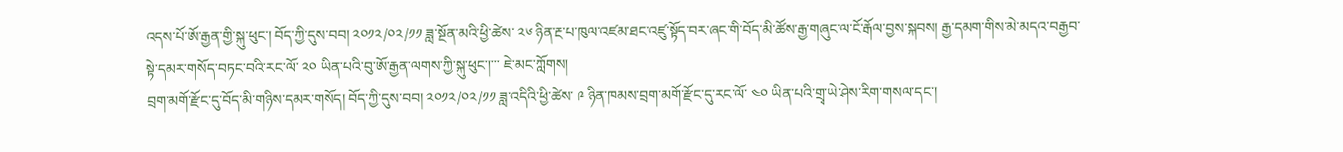འདས་པོ་ཨོ་རྒྱན་གྱི་སྐུ་ཕུང་། བོད་ཀྱི་དུས་བབ། ༢༠༡༢/༠༢/༡༡ ཟླ་སྔོན་མའི་ཕྱི་ཚེས་ ༢༦ ཉིན་རྔ་པ་ཁུལ་འཛམ་ཐང་འཛུ་སྟོད་བར་ཞང་གི་བོད་མི་ཚོས་རྒྱ་གཞུང་ལ་ངོ་རྒོལ་བྱས་སྐབས། རྒྱ་དམག་གིས་མེ་མདའ་བརྒྱབ་སྟེ་དམར་གསོད་བཏང་བའི་རང་ལོ་ ༢༠ ཡིན་པའི་བུ་ཨོ་རྒྱན་ལགས་ཀྱི་སྐུ་ཕུང་།་་་ ཇེ་མང་ཀློགས།
བྲག་མགོ་རྫོང་དུ་བོད་མི་གཉིས་དམར་གསོད། བོད་ཀྱི་དུས་བབ། ༢༠༡༢/༠༢/༡༡ ཟླ་འདིའི་ཕྱི་ཚེས་ ༩ ཉིན་ཁམས་བྲག་མགོ་རྫོང་དུ་རང་ལོ་ ༤༠ ཡིན་པའི་གྲྭ་ཡེ་ཤེས་རིག་གསལ་དང་།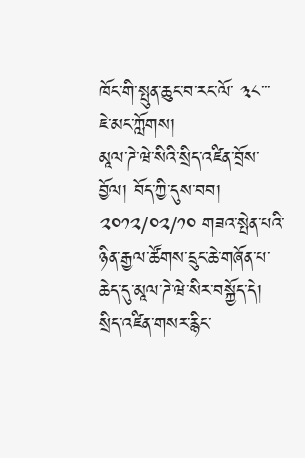ཁོང་གི་སྤུན་ཆུང་བ་རང་ལོ་ ༣༨་་་ ཇེ་མང་ཀློགས།
མཱལ་ཌེ་ཝེ་སིའི་སྲིད་འཛིན་བྲོས་བྱོལ། བོད་ཀྱི་དུས་བབ། ༢༠༡༢/༠༢/༡༠ གཟའ་སྤེན་པའི་ཉིན་རྒྱལ་ཚོགས་དྲུང་ཆེ་གཞོན་པ་ཆེད་དུ་མཱལ་ཌེ་ཝེ་སིར་བསྐྱོད་དེ། སྲིད་འཛིན་གསར་རྙིང་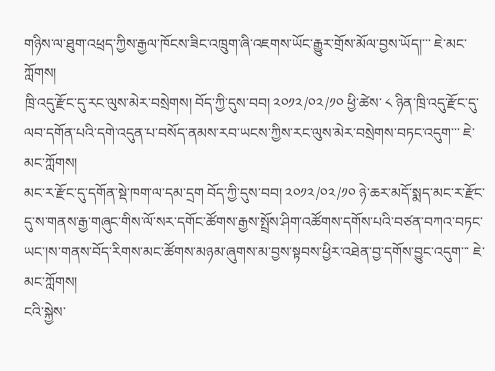གཉིས་ལ་ཐུག་འཕྲད་ཀྱིས་རྒྱལ་ཁོངས་ཟིང་འཁྲུག་ཞི་འཇགས་ཡོང་རྒྱུར་གྲོས་མོལ་བྱས་ཡོད།་་་ ཇེ་མང་ཀློགས།
ཁྲི་འདུ་རྫོང་དུ་རང་ལུས་མེར་བསྲེགས། བོད་ཀྱི་དུས་བབ། ༢༠༡༢/༠༢/༡༠ ཕྱི་ཚེས་ ༨ ཉིན་ཁྲི་འདུ་རྫོང་དུ་ལབ་དགོན་པའི་དགེ་འདུན་པ་བསོད་ནམས་རབ་ཡངས་ཀྱིས་རང་ལུས་མེར་བསྲེགས་བཏང་འདུག་་་ ཇེ་མང་ཀློགས།
མང་ར་རྫོང་དུ་དགོན་སྡེ་ཁག་ལ་དམ་དྲག བོད་ཀྱི་དུས་བབ། ༢༠༡༢/༠༢/༡༠ ཉེ་ཆར་མདོ་སྨད་མང་ར་རྫོང་དུ་ས་གནས་རྒྱ་གཞུང་གིས་ལོ་སར་དགོང་ཚོགས་རྒྱས་སྤྲོས་ཤིག་འཚོགས་དགོས་པའི་བཙན་བཀའ་བཏང་ཡང་།ས་གནས་བོད་རིགས་མང་ཚོགས་མཉམ་ཞུགས་མ་བྱས་སྟབས་ཕྱིར་འཐེན་བྱ་དགོས་བྱུང་འདུག་་་ ཇེ་མང་ཀློགས།
ངའི་སྐྱེས་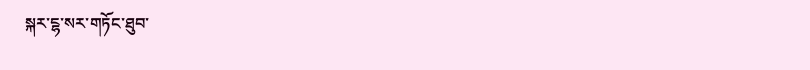སྐར་ངྷ་སར་གཏོང་ཐུབ་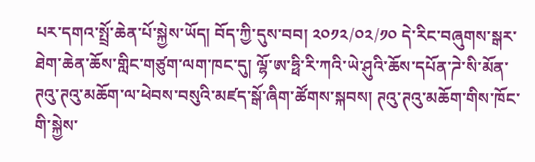པར་དགའ་སྤྲོ་ཆེན་པོ་སྐྱེས་ཡོད། བོད་ཀྱི་དུས་བབ། ༢༠༡༢/༠༢/༡༠ དེ་རིང་བཞུགས་སྒར་ཐེག་ཆེན་ཆོས་གླིང་གཙུག་ལག་ཁང་དུ། ལྷོ་ཨ་ཧྥི་རི་ཀའི་ཡེ་ཤུའི་ཆོས་དཔོན་ཌེ་སི་མོན་ཊའུ་ཊའུ་མཆོག་ལ་ཕེབས་བསུའི་མཛད་སྒོ་ཞིག་ཚོགས་སྐབས། ཊའུ་ཊའུ་མཆོག་གིས་ཁོང་གི་སྐྱེས་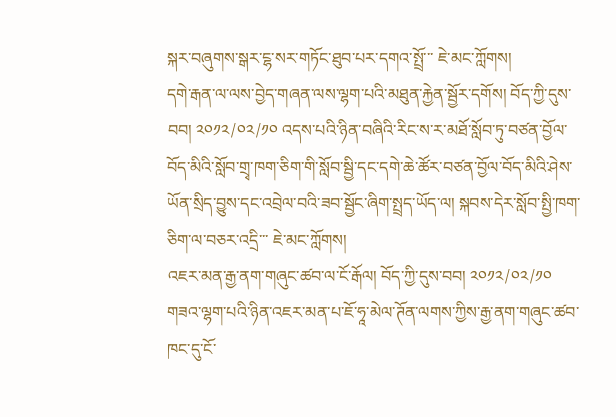སྐར་བཞུགས་སྒར་ངྷ་སར་གཏོང་ཐུབ་པར་དགའ་སྤྲོ་་་ ཇེ་མང་ཀློགས།
དགེ་རྒན་ལ་ལས་བྱེད་གཞན་ལས་ལྷག་པའི་མཐུན་རྐྱེན་སྦྱོར་དགོས། བོད་ཀྱི་དུས་བབ། ༢༠༡༢/༠༢/༡༠ འདས་པའི་ཉིན་བཞིའི་རིང་ས་ར་མཐོ་སློབ་ཏུ་བཙན་བྱོལ་བོད་མིའི་སློབ་གྲྭ་ཁག་ཅིག་གི་སློབ་སྦྱི་དང་དགེ་ཆེ་ཚོར་བཙན་བྱོལ་བོད་མིའི་ཤེས་ཡོན་སྲིད་བྱུས་དང་འབྲེལ་བའི་ཟབ་སྦྱོང་ཞིག་སྤྲད་ཡོད་ལ། སྐབས་དེར་སློབ་སྤྱི་ཁག་ཅིག་ལ་བཅར་འདྲི་་་ ཇེ་མང་ཀློགས།
འཇར་མན་རྒྱ་ནག་གཞུང་ཚབ་ལ་ངོ་རྒོལ། བོད་ཀྱི་དུས་བབ། ༢༠༡༢/༠༢/༡༠ གཟའ་ལྷག་པའི་ཉིན་འཇར་མན་པ་ཇོ་ཧཱ་མེལ་ཊོན་ལགས་ཀྱིས་རྒྱ་ནག་གཞུང་ཚབ་ཁང་དུ་ངོ་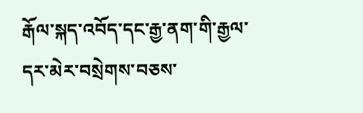རྒོལ་སྐད་འབོད་དང་རྒྱ་ནག་གི་རྒྱལ་དར་མེར་བསྲེགས་བཅས་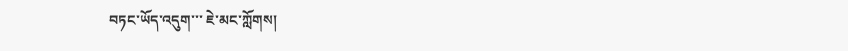བཏང་ཡོད་འདུག་་་ ཇེ་མང་ཀློགས།